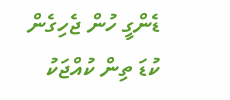ޑެންގީ ހުން ޖެހިގެން ކުޑަ ތިން ކުއްޖަކު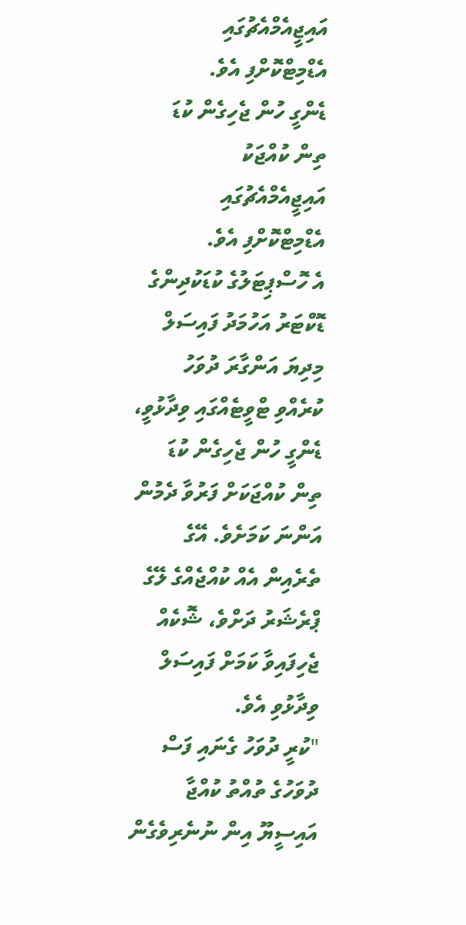އައިޖީއެމްއެޗުގައި އެޑްމިޓްކޮށްފި އެވެ.
ޑެންގީ ހުން ޖެހިގެން ކުޑަ ތިން ކުއްޖަކު އައިޖީއެމްއެޗުގައި އެޑްމިޓްކޮށްފި އެވެ.
އެ ހޮސްޕިޓަލުގެ ކުޑަކުދިންގެ ޑޮކްޓަރު އަހުމަދު ފައިސަލް މިދިޔަ އަންގާރަ ދުވަހު ކުރެއްވި ޓްވީޓެއްގައި ވިދާޅުވީ، ޑެންގީ ހުން ޖެހިގެން ކުޑަ ތިން ކުއްޖަކަށް ފަރުވާ ދެމުން އަންނަ ކަމަށެވެ. އޭގެ ތެރެއިން އެއް ކުއްޖެއްގެ ލޭގެ ޕްރެޝަރު ދަށްވެ، ޝޮކެއް ޖެހިފައިވާ ކަމަށް ފައިސަލް ވިދާޅުވި އެވެ.
"ކުރީ ދުވަހު ގެނައި ފަސް ދުވަހުގެ ތުއްތު ކުއްޖާ އައިސީޔޫ އިން ނުނެރިވެގެން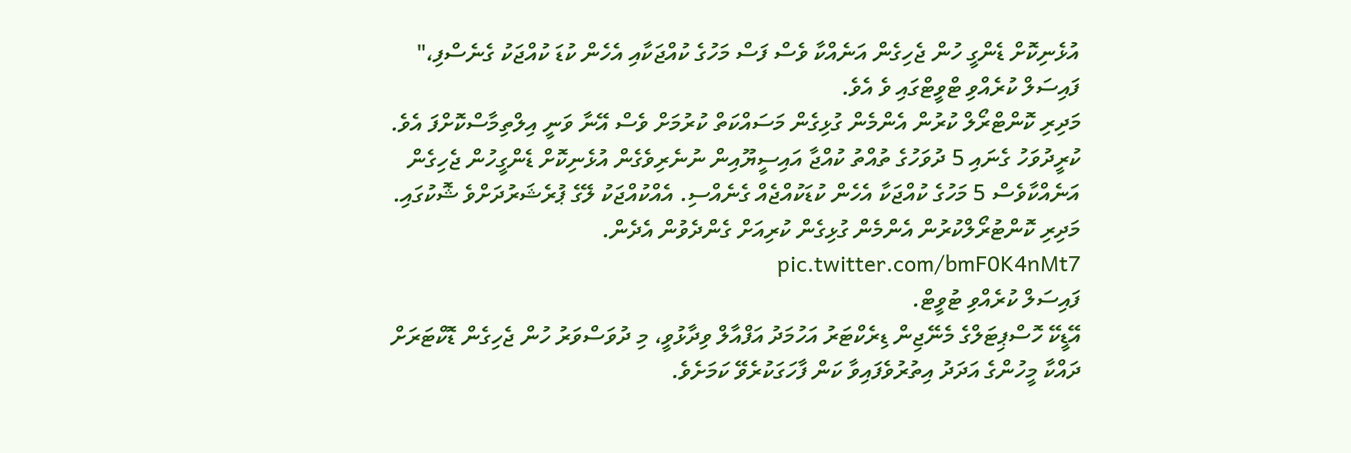އުޅެނިކޮށް ޑެންގީ ހުން ޖެހިގެން އަނެއްކާ ވެސް ފަސް މަހުގެ ކުއްޖަކާއި އެހެން ކުޑަ ކުއްޖަކު ގެނެސްފި،" ފައިސަލް ކުރެއްވި ޓްވީޓްގައި ވެ އެވެ.
މަދިރި ކޮންޓްރޯލް ކުރުން އެންމެން ގުޅިގެން މަސައްކަތް ކުރުމަށް ވެސް އޭނާ ވަނީ އިލްތިމާސްކޮށްފަ އެވެ.
ކުރީދުވަހު ގެނައި 5 ދުވަހުގެ ތުއްތު ކުއްޖާ އައިސީޔޫއިން ނުނެރިވެގެން އުޅެނިކޮށް ޑެންގީހުން ޖެހިގެން އަނެއްކާވެސް 5 މަހުގެ ކުއްޖަކާ އެހެން ކުޑަކުއްޖެއް ގެނެއްސި. އެއްކުއްޖަކު ލޭގެ ޕުރެޝަރުދަށްވެ ޝޮކުގައި. މަދިރި ކޮންޓުރޯލްކުރުން އެންމެން ގުޅިގެން ކުރިއަށް ގެންދެވުން އެދެން. pic.twitter.com/bmF0K4nMt7
ފައިސަލް ކުރެއްވި ޓުވީޓް.
އޭޑީކޭ ހޮސްޕިޓަލްގެ މެނޭޖިން ޑިރެކްޓަރު އަހުމަދު އަފްއާލް ވިދާޅުވީ، މި ދުވަސްވަރު ހުން ޖެހިގެން ޑޮކްޓަރަށް ދައްކާ މީހުންގެ އަދަދު އިތުރުވެފައިވާ ކަން ފާހަގަކުރެވޭ ކަމަށެވެ.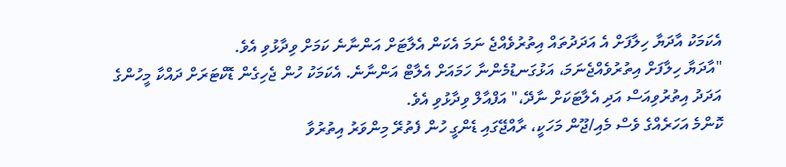އެކަމަކު އާދަޔާ ހިލާފަށް އެ އަދަދުތައް އިތުރުވެއްޖެ ނަމަ އެކަން އެލާޓަށް އަންނާނެ ކަމަށް ވިދާޅުވި އެވެ.
"އާދަޔާ ހިލާފަށް އިތުރުވެއްޖެނަމަ، އަޅުގަނޑުމެންނާ ހަމައަށް އެލާޓް އަންނާނެ. އެކަމަކު ހުން ޖެހިގެން ޑޮކްޓަރަށް ދައްކާ މީހުންގެ އަދަދު އިތުރުވިއަސް އަދި އެލާޓަކަށް ނާދޭ،" އަފްއާލް ވިދާޅުވި އެވެ.
ކޮންމެ އަހަރެއްގެ ވެސް މެއި/ޖޫން މަހަކީ، ރާއްޖޭގައި ޑެންގީ ހުން ފެތުރޭ މިންވަރު އިތުރުވާ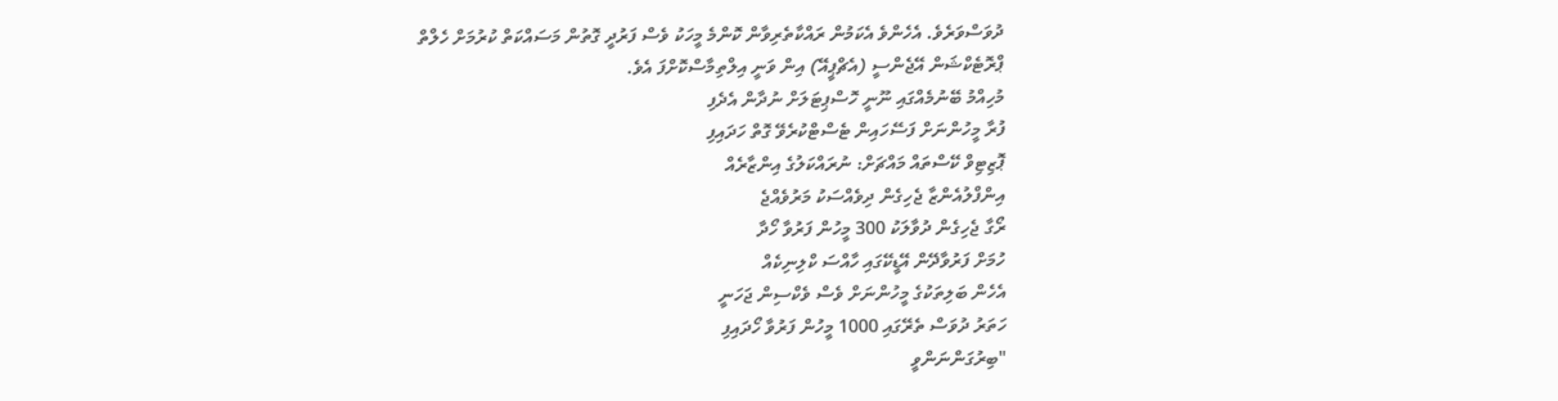ދުވަސްވަރެވެ. އެހެންވެ އެކަމުން ރައްކާތެރިވާން ކޮންމެ މީހަކު ވެސް ފަރުދީ ގޮތުން މަސައްކަތް ކުރުމަށް ހެލްތް ޕްރޮޓެކްޝަން އޭޖެންސީ (އެޗްޕީއޭ) އިން ވަނީ އިލްތިމާސްކޮށްފަ އެވެ.
މުހިއްމު ބޭނުމެއްގައި ނޫނީ ހޮސްޕިޓަލަށް ނުދާން އެދެފި
ފުރާ މީހުންނަށް ފަސޭހައިން ޓެސްޓްކުރެވޭ ގޮތް ހަދައިފި
ޕޮޒިޓިވް ކޭސްތައް މައްޗަށް: ނުރައްކަލުގެ އިންޒާރެއް
އިންފްލުއެންޒާ ޖެހިގެން ދިވެއްސަކު މަރުވެއްޖެ
ރޯގާ ޖެހިގެން ދުވާލަކު 300 މީހުން ފަރުވާ ހޯދާ
ހުމަށް ފަރުވާދޭން އޭޑީކޭގައި ހާއްސަ ކްލިނިކެއް
އެހެން ބަލިތަކުގެ މީހުންނަށް ވެސް ވެކްސިން ޖަހަނީ
ހަތަރު ދުވަސް ތެރޭގައި 1000 މީހުން ފަރުވާ ހޯދައިފި
"ބިރުގަންނަންވީ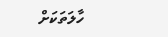ހާލަތަކަށް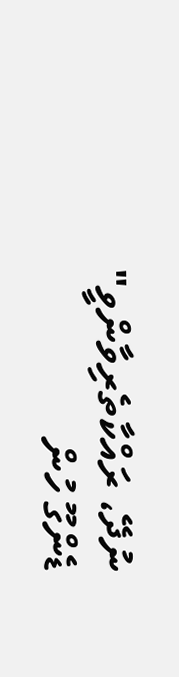ނުދޭ، ރައްކާތެރިވާންވީ"
ޑެންގޫ ހުން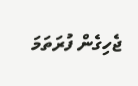ޖެހިގެން ފުރަތަމަ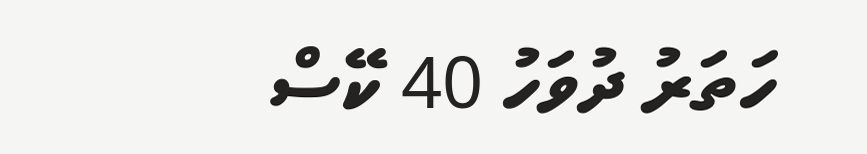ހަތަރު ދުވަހު 40 ކޭސް